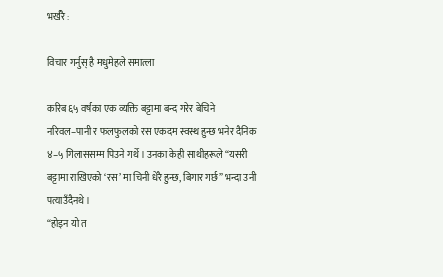भर्खरै :

विचार गर्नुस् है मधुमेहले समात्ला

करिब ६५ वर्षका एक व्यक्ति बट्टामा बन्द गरेर बेचिने नरिवल–पानी र फलफुलको रस एकदम स्वस्थ हुन्छ भनेर दैनिक ४–५ गिलाससम्म पिउने गर्थे । उनका केही साथीहरूले “यसरी बट्टामा राखिएको ‘रस’ मा चिनी धेरै हुन्छ, बिगार गर्छ” भन्दा उनी पत्याउँदैनथे ।
“होइन यो त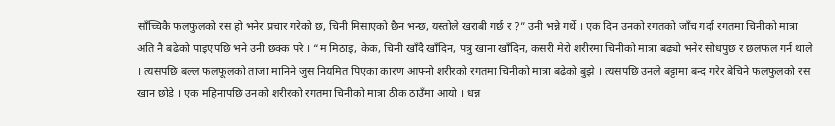साँच्चिकै फलफुलको रस हो भनेर प्रचार गरेको छ, चिनी मिसाएको छैन भन्छ, यस्तोले खराबी गर्छ र ?” उनी भन्ने गर्थे । एक दिन उनको रगतको जाँच गर्दा रगतमा चिनीको मात्रा अति नै बढेको पाइएपछि भने उनी छक्क परे । “म मिठाइ, केक, चिनी खाँदै खाँदिन, पत्रु खाना खाँदिन, कसरी मेरो शरीरमा चिनीको मात्रा बढ्यो भनेर सोधपुछ र छलफल गर्न थाले । त्यसपछि बल्ल फलफूलको ताजा मानिने जुस नियमित पिएका कारण आफ्नो शरीरको रगतमा चिनीको मात्रा बढेको बुझे । त्यसपछि उनले बट्टामा बन्द गरेर बेचिने फलफुलको रस खान छोडे । एक महिनापछि उनको शरीरको रगतमा चिनीको मात्रा ठीक ठाउँमा आयो । धन्न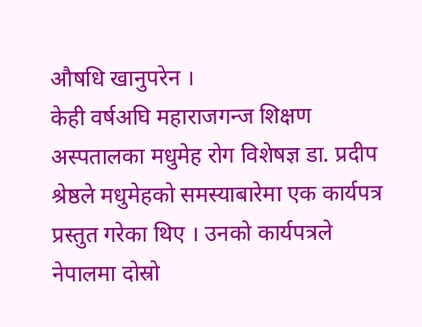औषधि खानुपरेन ।
केही वर्षअघि महाराजगन्ज शिक्षण अस्पतालका मधुमेह रोग विशेषज्ञ डा. प्रदीप श्रेष्ठले मधुमेहको समस्याबारेमा एक कार्यपत्र प्रस्तुत गरेका थिए । उनको कार्यपत्रले नेपालमा दोस्रो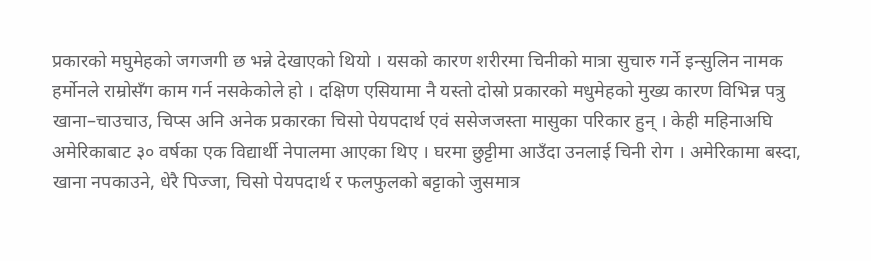प्रकारको मघुमेहको जगजगी छ भन्ने देखाएको थियो । यसको कारण शरीरमा चिनीको मात्रा सुचारु गर्ने इन्सुलिन नामक हर्मोनले राम्रोसँग काम गर्न नसकेकोले हो । दक्षिण एसियामा नै यस्तो दोस्रो प्रकारको मधुमेहको मुख्य कारण विभिन्न पत्रु खाना–चाउचाउ, चिप्स अनि अनेक प्रकारका चिसो पेयपदार्थ एवं ससेजजस्ता मासुका परिकार हुन् । केही महिनाअघि अमेरिकाबाट ३० वर्षका एक विद्यार्थी नेपालमा आएका थिए । घरमा छुट्टीमा आउँदा उनलाई चिनी रोग । अमेरिकामा बस्दा, खाना नपकाउने, धेरै पिज्जा, चिसो पेयपदार्थ र फलफुलको बट्टाको जुसमात्र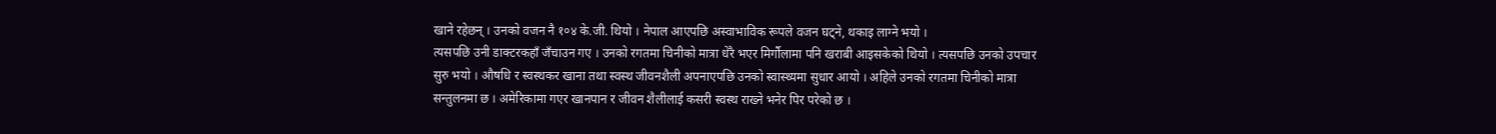खाने रहेछन् । उनको वजन नै १०४ के.जी. थियो । नेपाल आएपछि अस्वाभाविक रूपले वजन घट्ने, थकाइ लाग्ने भयो ।
त्यसपछि उनी डाक्टरकहाँ जँचाउन गए । उनको रगतमा चिनीको मात्रा धेरै भएर मिर्गौलामा पनि खराबी आइसकेको थियो । त्यसपछि उनको उपचार सुरु भयो । औषधि र स्वस्थकर खाना तथा स्वस्थ जीवनशैली अपनाएपछि उनको स्वास्थ्यमा सुधार आयो । अहिले उनको रगतमा चिनीको मात्रा सन्तुलनमा छ । अमेरिकामा गएर खानपान र जीवन शैलीलाई कसरी स्वस्थ राख्ने भनेर पिर परेको छ ।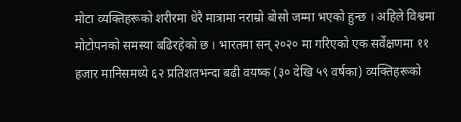मोटा व्यक्तिहरूको शरीरमा धेरै मात्रामा नराम्रो बोसो जम्मा भएको हुन्छ । अहिले विश्वमा मोटोपनको समस्या बढिरहेको छ । भारतमा सन् २०२० मा गरिएको एक सर्वेक्षणमा ११ हजार मानिसमध्ये ६२ प्रतिशतभन्दा बढी वयष्क (३० देखि ५९ वर्षका) व्यक्तिहरूको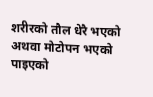शरीरको तौल धेरै भएको अथवा मोटोपन भएको पाइएको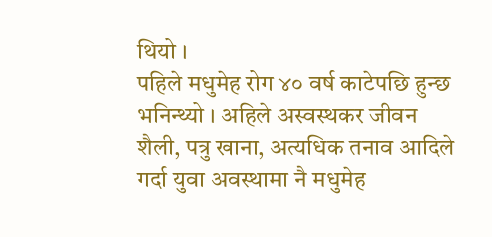थियो ।
पहिले मधुमेह रोग ४० वर्ष काटेपछि हुन्छ भनिन्थ्यो । अहिले अस्वस्थकर जीवन शैली, पत्रु खाना, अत्यधिक तनाव आदिले गर्दा युवा अवस्थामा नै मधुमेह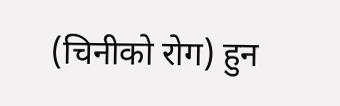(चिनीको रोग) हुन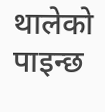थालेको पाइन्छ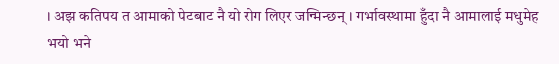। अझ कतिपय त आमाको पेटबाट नै यो रोग लिएर जन्मिन्छन् । गर्भावस्थामा हुँदा नै आमालाई मधुमेह भयो भने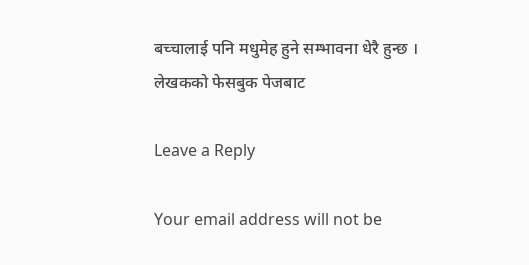बच्चालाई पनि मधुमेह हुने सम्भावना धेरै हुन्छ ।
लेखकको फेसबुक पेजबाट

Leave a Reply

Your email address will not be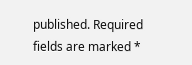published. Required fields are marked *